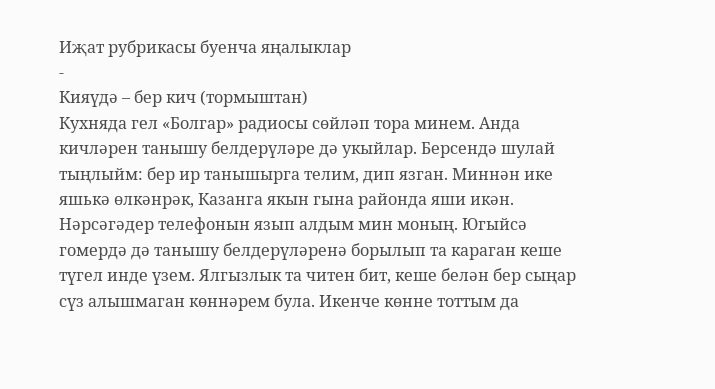Иҗат рубрикасы буенча яңалыклар
-
Кияүдә – бер кич (тормыштан)
Кухняда гел «Болгар» радиосы сөйләп тора минем. Анда кичләрен танышу белдерүләре дә укыйлар. Берсендә шулай тыңлыйм: бер ир танышырга телим, дип язган. Миннән ике яшькә өлкәнрәк, Казанга якын гына районда яши икән. Нәрсәгәдер телефонын язып алдым мин моның. Югыйсә гомердә дә танышу белдерүләренә борылып та караган кеше түгел инде үзем. Ялгызлык та читен бит, кеше белән бер сыңар сүз алышмаган көннәрем була. Икенче көнне тоттым да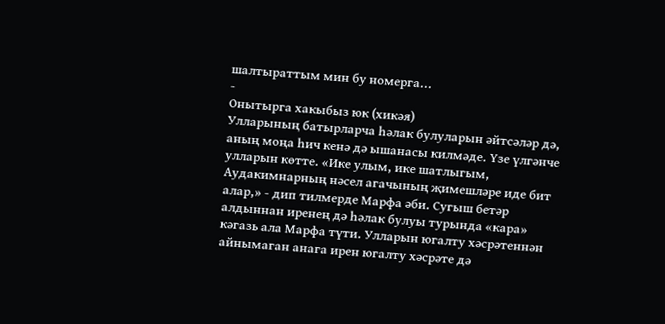шалтыраттым мин бу номерга...
-
Онытырга хакыбыз юк (хикәя)
Улларының батырларча һәлак булуларын әйтсәләр дә, аның моңа һич кенә дә ышанасы килмәде. Үзе үлгәнче улларын көтте. «Ике улым, ике шатлыгым, Аудакимнарның нәсел агачының җимешләре иде бит алар,» - дип тилмерде Марфа әби. Сугыш бетәр алдыннан иренең дә һәлак булуы турында «кара» кәгазь ала Марфа түти. Улларын югалту хәсрәтеннән айнымаган анага ирен югалту хәсрәте дә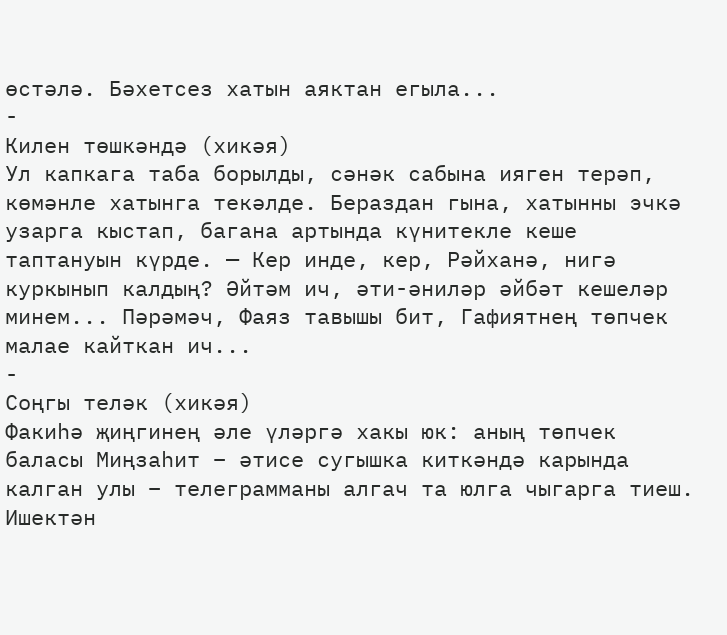өстәлә. Бәхетсез хатын аяктан егыла...
-
Килен төшкәндә (хикәя)
Ул капкага таба борылды, сәнәк сабына ияген терәп, көмәнле хатынга текәлде. Бераздан гына, хатынны эчкә узарга кыстап, багана артында күнитекле кеше таптануын күрде. — Кер инде, кер, Рәйханә, нигә куркынып калдың? Әйтәм ич, әти-әниләр әйбәт кешеләр минем... Пәрәмәч, Фаяз тавышы бит, Гафиятнең төпчек малае кайткан ич...
-
Соңгы теләк (хикәя)
Факиһә җиңгинең әле үләргә хакы юк: аның төпчек баласы Миңзаһит – әтисе сугышка киткәндә карында калган улы – телеграмманы алгач та юлга чыгарга тиеш. Ишектән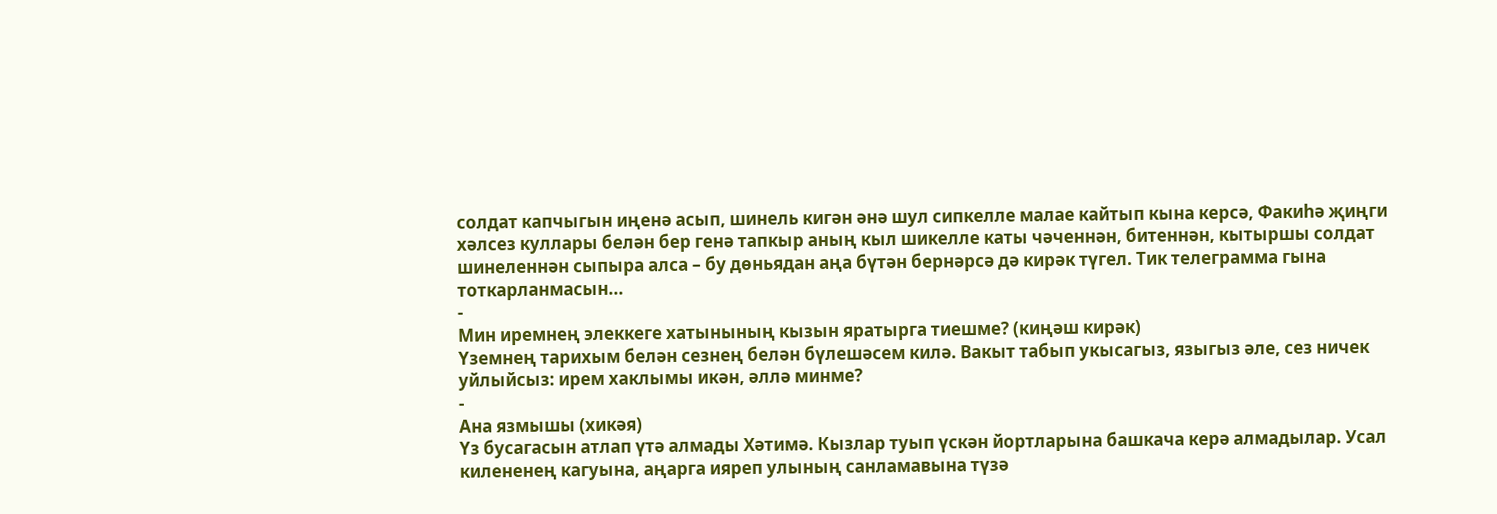солдат капчыгын иңенә асып, шинель кигән әнә шул сипкелле малае кайтып кына керсә, Факиһә җиңги хәлсез куллары белән бер генә тапкыр аның кыл шикелле каты чәченнән, битеннән, кытыршы солдат шинеленнән сыпыра алса – бу дөньядан аңа бүтән бернәрсә дә кирәк түгел. Тик телеграмма гына тоткарланмасын...
-
Мин иремнең элеккеге хатынының кызын яратырга тиешме? (киңәш кирәк)
Үземнең тарихым белән сезнең белән бүлешәсем килә. Вакыт табып укысагыз, языгыз әле, сез ничек уйлыйсыз: ирем хаклымы икән, әллә минме?
-
Ана язмышы (хикәя)
Үз бусагасын атлап үтә алмады Хәтимә. Кызлар туып үскән йортларына башкача керә алмадылар. Усал килененең кагуына, аңарга ияреп улының санламавына түзә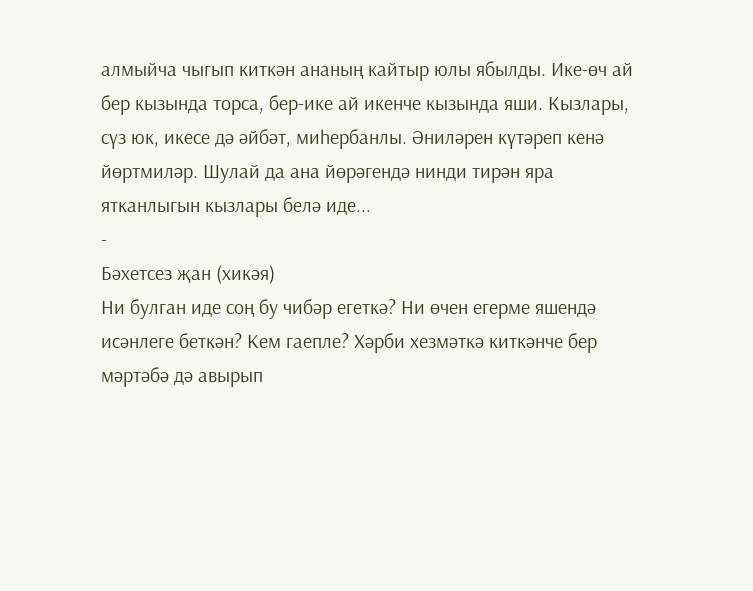алмыйча чыгып киткән ананың кайтыр юлы ябылды. Ике-өч ай бер кызында торса, бер-ике ай икенче кызында яши. Кызлары, сүз юк, икесе дә әйбәт, миһербанлы. Әниләрен күтәреп кенә йөртмиләр. Шулай да ана йөрәгендә нинди тирән яра ятканлыгын кызлары белә иде...
-
Бәхетсез җан (хикәя)
Ни булган иде соң бу чибәр егеткә? Ни өчен егерме яшендә исәнлеге беткән? Кем гаепле? Хәрби хезмәткә киткәнче бер мәртәбә дә авырып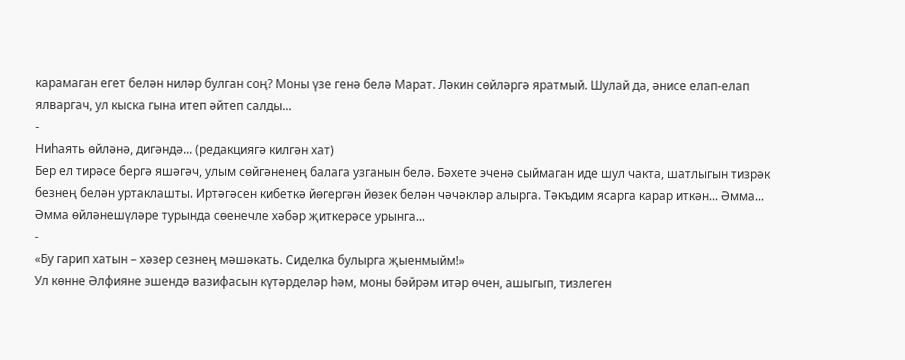карамаган егет белән ниләр булган соң? Моны үзе генә белә Марат. Ләкин сөйләргә яратмый. Шулай да, әнисе елап-елап ялваргач, ул кыска гына итеп әйтеп салды...
-
Ниһаять өйләнә, дигәндә... (редакциягә килгән хат)
Бер ел тирәсе бергә яшәгәч, улым сөйгәненең балага узганын белә. Бәхете эченә сыймаган иде шул чакта, шатлыгын тизрәк безнең белән уртаклашты. Иртәгәсен кибеткә йөгергән йөзек белән чәчәкләр алырга. Тәкъдим ясарга карар иткән... Әмма... Әмма өйләнешүләре турында сөенечле хәбәр җиткерәсе урынга...
-
«Бу гарип хатын – хәзер сезнең мәшәкать. Сиделка булырга җыенмыйм!»
Ул көнне Әлфияне эшендә вазифасын күтәрделәр һәм, моны бәйрәм итәр өчен, ашыгып, тизлеген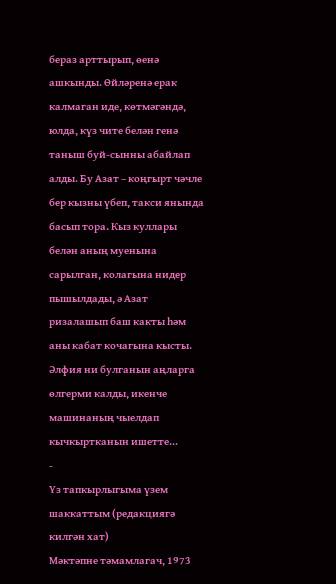бераз арттырып, өенә ашкынды. Өйләренә ерак калмаган иде, көтмәгәндә, юлда, күз чите белән генә таныш буй-сынны абайлап алды. Бу Азат – коңгырт чәчле бер кызны үбеп, такси янында басып тора. Кыз куллары белән аның муенына сарылган, колагына нидер пышылдады, ә Азат ризалашып баш какты һәм аны кабат кочагына кысты. Әлфия ни булганын аңларга өлгерми калды, икенче машинаның чыелдап кычкыртканын ишетте...
-
Үз тапкырлыгыма үзем шаккаттым (редакциягә килгән хат)
Мәктәпне тәмамлагач, 1973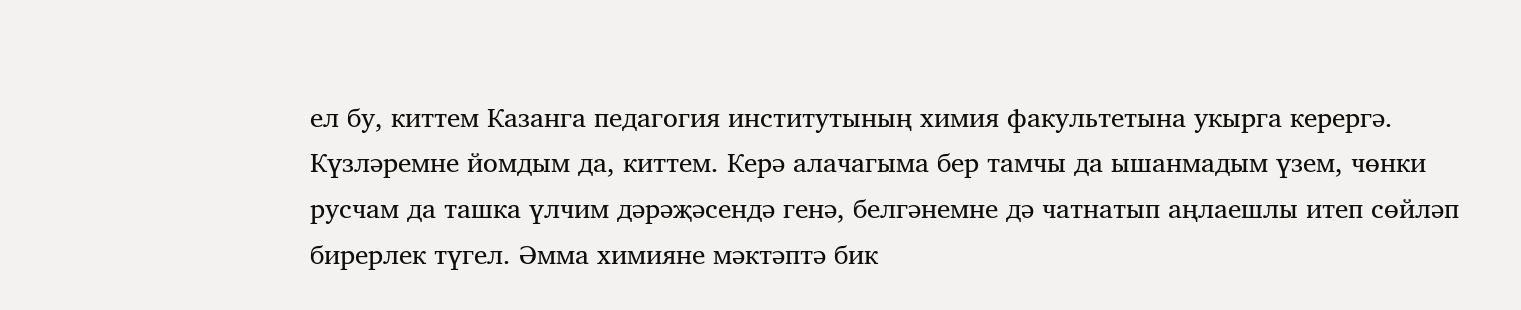ел бу, киттем Казанга педагогия институтының химия факультетына укырга керергә. Күзләремне йомдым да, киттем. Керә алачагыма бер тамчы да ышанмадым үзем, чөнки русчам да ташка үлчим дәрәҗәсендә генә, белгәнемне дә чатнатып аңлаешлы итеп сөйләп бирерлек түгел. Әмма химияне мәктәптә бик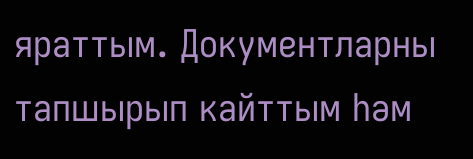яраттым. Документларны тапшырып кайттым һәм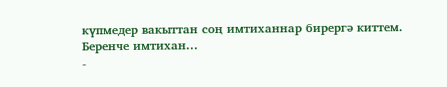күпмедер вакыттан соң имтиханнар бирергә киттем. Беренче имтихан...
-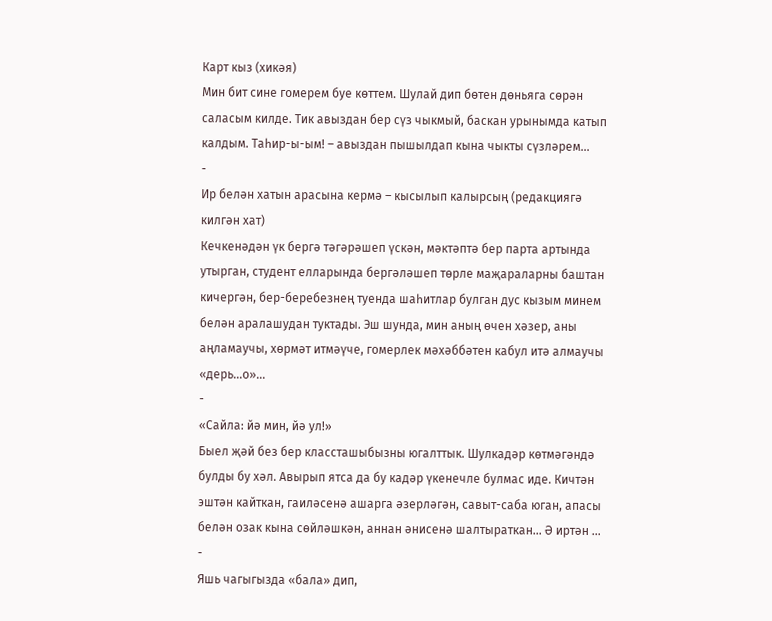Карт кыз (хикәя)
Мин бит сине гомерем буе көттем. Шулай дип бөтен дөньяга сөрән саласым килде. Тик авыздан бер сүз чыкмый, баскан урынымда катып калдым. Таһир-ы-ым! – авыздан пышылдап кына чыкты сүзләрем...
-
Ир белән хатын арасына кермә – кысылып калырсың (редакциягә килгән хат)
Кечкенәдән үк бергә тәгәрәшеп үскән, мәктәптә бер парта артында утырган, студент елларында бергәләшеп төрле маҗараларны баштан кичергән, бер-беребезнең туенда шаһитлар булган дус кызым минем белән аралашудан туктады. Эш шунда, мин аның өчен хәзер, аны аңламаучы, хөрмәт итмәүче, гомерлек мәхәббәтен кабул итә алмаучы «дерь...о»...
-
«Сайла: йә мин, йә ул!»
Быел җәй без бер классташыбызны югалттык. Шулкадәр көтмәгәндә булды бу хәл. Авырып ятса да бу кадәр үкенечле булмас иде. Кичтән эштән кайткан, гаиләсенә ашарга әзерләгән, савыт-саба юган, апасы белән озак кына сөйләшкән, аннан әнисенә шалтыраткан... Ә иртән ...
-
Яшь чагыгызда «бала» дип,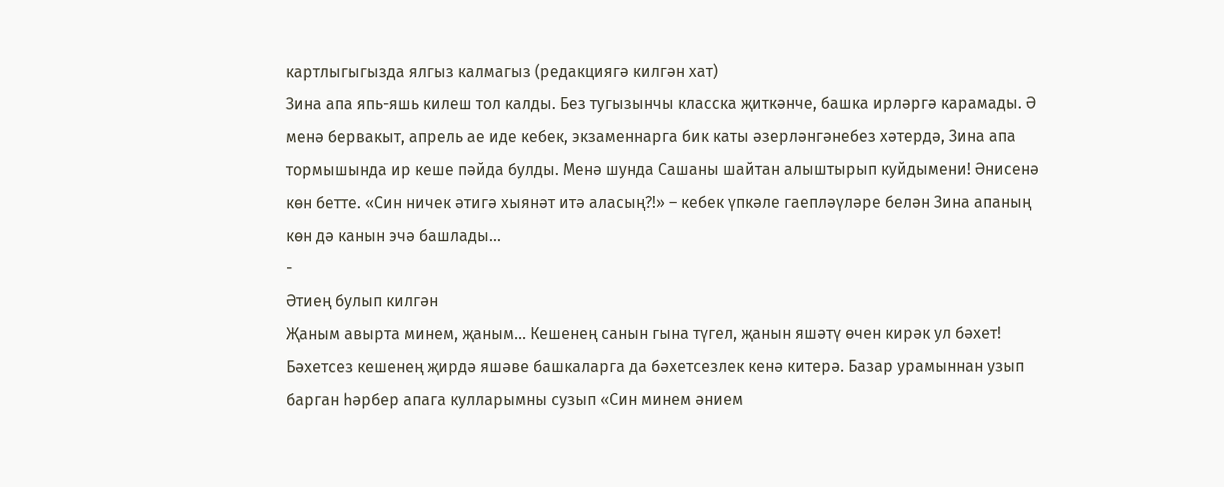картлыгыгызда ялгыз калмагыз (редакциягә килгән хат)
Зина апа япь-яшь килеш тол калды. Без тугызынчы класска җиткәнче, башка ирләргә карамады. Ә менә бервакыт, апрель ае иде кебек, экзаменнарга бик каты әзерләнгәнебез хәтердә, Зина апа тормышында ир кеше пәйда булды. Менә шунда Сашаны шайтан алыштырып куйдымени! Әнисенә көн бетте. «Син ничек әтигә хыянәт итә аласың?!» – кебек үпкәле гаепләүләре белән Зина апаның көн дә канын эчә башлады...
-
Әтиең булып килгән
Җаным авырта минем, җаным... Кешенең санын гына түгел, җанын яшәтү өчен кирәк ул бәхет! Бәхетсез кешенең җирдә яшәве башкаларга да бәхетсезлек кенә китерә. Базар урамыннан узып барган һәрбер апага кулларымны сузып «Син минем әнием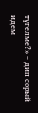түгелме?» – дип сорый идем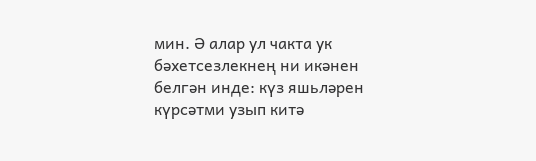мин. Ә алар ул чакта ук бәхетсезлекнең ни икәнен белгән инде: күз яшьләрен күрсәтми узып китә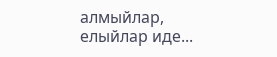алмыйлар, елыйлар иде...